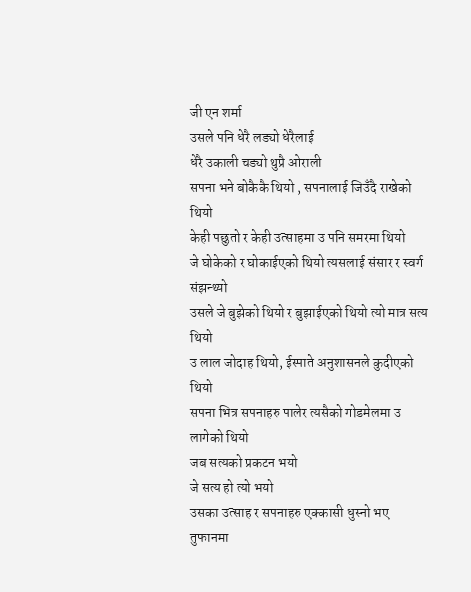जी एन शर्मा
उसले पनि धेरै लड्यो धेरैलाई
धेरै उकाली चड्यो थुप्रै ओराली
सपना भने बोकैकै थियो , सपनालाई जिउँदै राखेको थियो
केही पछुतो र केही उत्साहमा उ पनि समरमा थियो
जे घोकेको र घोकाईएको थियो त्यसलाई संसार र स्वर्ग संझन्थ्यो
उसले जे बुझेको थियो र बुझाईएको थियो त्यो मात्र सत्य थियो
उ लाल जोदाह थियो, ईस्पाते अनुशासनले कुदीएको थियो
सपना भित्र सपनाहरु पालेर त्यसैको गोडमेलमा उ लागेको थियो
जब सत्यको प्रकटन भयो
जे सत्य हो त्यो भयो
उसका उत्साह र सपनाहरु एक्कासी धुस्नो भए
तुफानमा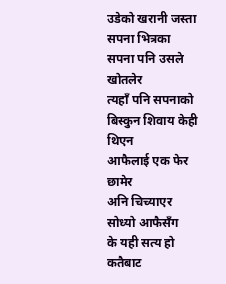उडेको खरानी जस्ता
सपना भित्रका सपना पनि उसले खोतलेर
त्यहाँ पनि सपनाको बिस्कुन शिवाय केही थिएन
आफैलाई एक फेर छामेर
अनि चिच्याएर सोध्यो आफैसँग
के यही सत्य हो
कतैबाट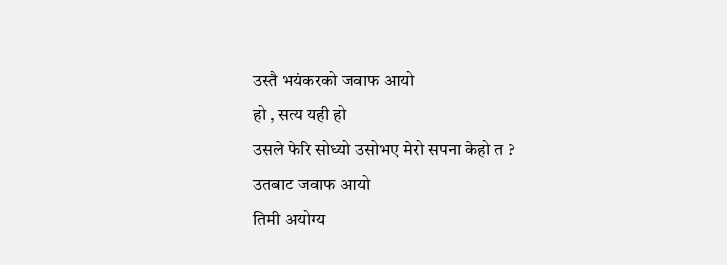उस्तै भयंकरको जवाफ आयो
हो , सत्य यही हो
उसले फेरि सोध्यो उसोभए मेरो सपना केहो त ?
उतबाट जवाफ आयो
तिमी अयोग्य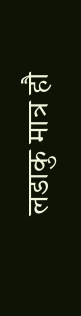लडाकु मात्र हौ